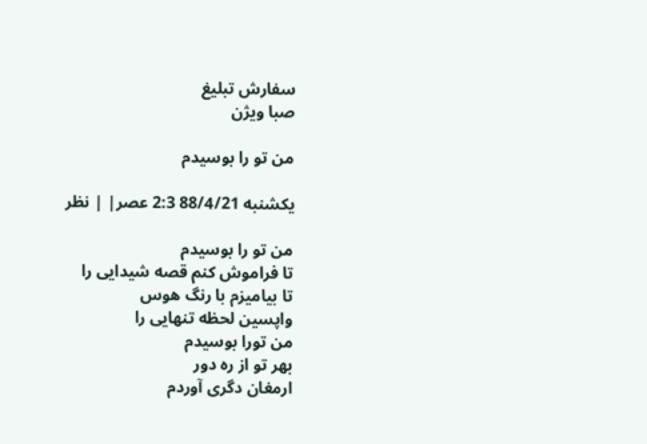سفارش تبلیغ
صبا ویژن

من تو را بوسیدم

یکشنبه 88/4/21 2:3 عصر| | نظر

من تو را بوسیدم
تا فراموش کنم قصه شیدایی را
تا بیامیزم با رنگ هوس
واپسین لحظه تنهایی را
من تورا بوسیدم
بهر تو از ره دور
ارمغان دگری آوردم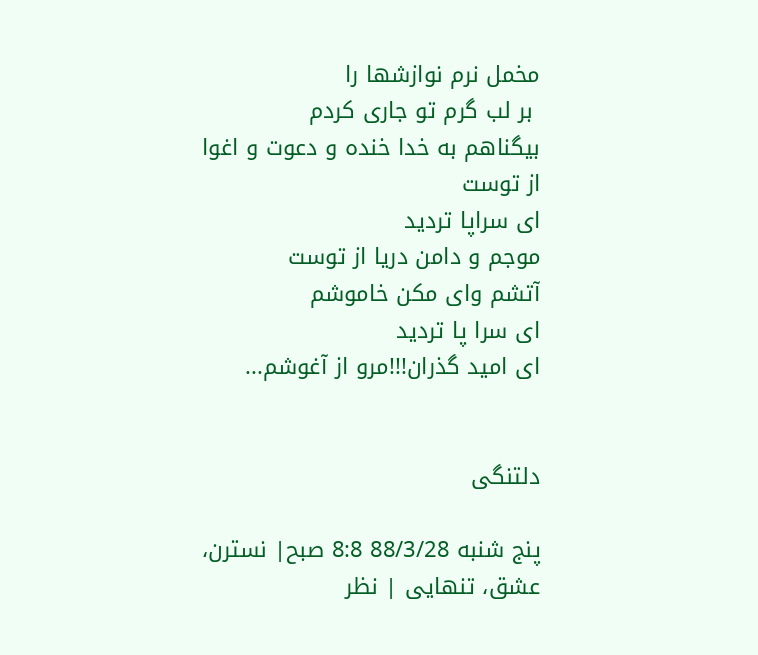مخمل نرم نوازشها را
 بر لب گرم تو جاری کردم
بیگناهم به خدا خنده و دعوت و اغوا از توست
ای سراپا تردید
موجم و دامن دریا از توست
آتشم وای مکن خاموشم
ای سرا پا تردید
ای امید گذران!!!مرو از آغوشم...


دلتنگی

پنج شنبه 88/3/28 8:8 صبح| نسترن، عشق، تنهایی | نظر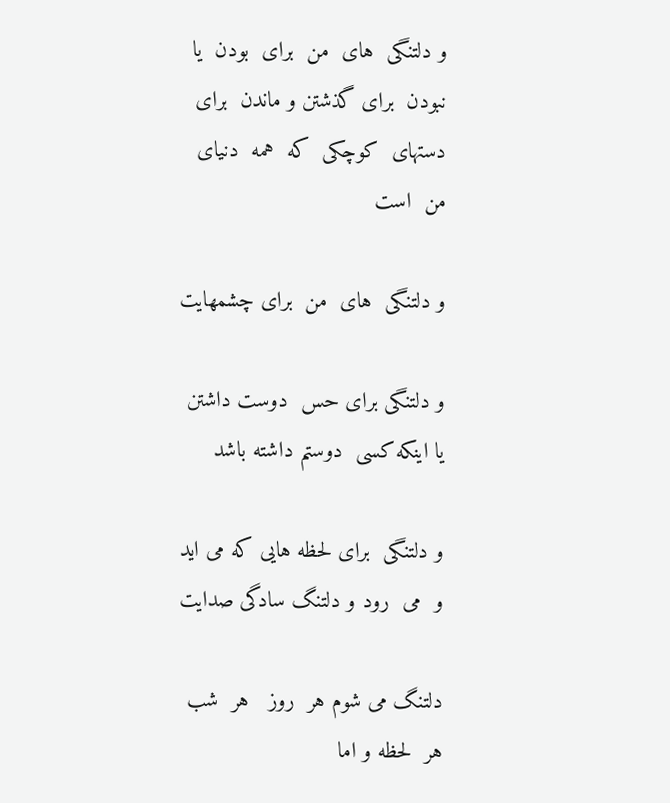و دلتنگی  های  من  برای  بودن  یا  نبودن  برای گذشتن و ماندن  برای  دستهای  کوچکی  که  همه  دنیای  من  است

و دلتنگی  های  من  برای چشمهایت

و دلتنگی برای حس  دوست داشتن  یا اینکه کسی  دوستم داشته باشد

و دلتنگی  برای لحظه هایی که می اید و  می  رود و دلتنگ سادگی صدایت

دلتنگ می شوم هر  روز   هر  شب هر  لحظه و اما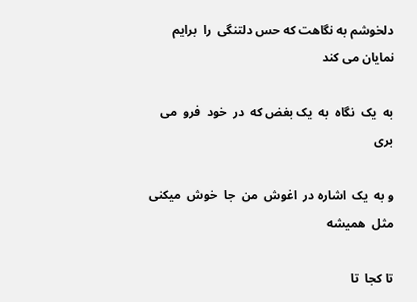دلخوشم به نگاهت که حس دلتنگی  را  برایم نمایان می کند

به  یک  نگاه  به  یک بغض که  در  خود  فرو  می  بری

و به  یک  اشاره در  اغوش  من  جا  خوش  میکنی مثل  همیشه

تا کجا  تا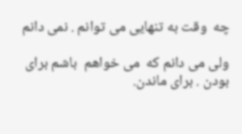چه  وقت به تنهایی می توانم . نمی دانم

ولی می دانم که  می خواهم  باشم برای بودن . برای ماندن.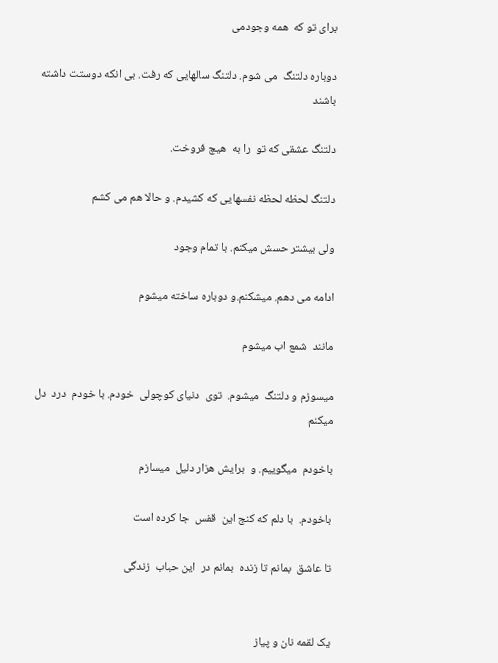برای تو که  همه وجودمی

دوباره دلتنگ  می شوم. دلتنگ سالهایی که رفت. بی انکه دوستت داشته باشند

دلتنگ عشقی که تو  را به  هیچ فروخت.

دلتنگ لحظه لحظه نفسهایی که کشیدم. و حالا هم می کشم

ولی بیشتر حسش میکنم. با تمام وجود

ادامه می دهم. میشکنم.و دوباره ساخته میشوم

مانند  شمع اب میشوم

میسوزم و دلتنگ  میشوم.  توی  دنیای کوچولی  خودم. با خودم  درد  دل  میکنم

باخودم  میگوییم. و  برایش هزار دلیل  میسازم

باخودم.  با دلم که کنج این  قفس  جا کرده است

تا عاشق  بمانم تا زنده  بمانم در  این حباب  زندگی


یک لقمه نان و پیاز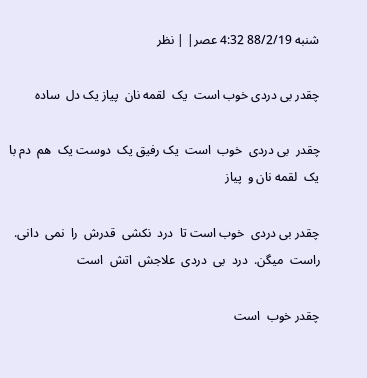شنبه 88/2/19 4:32 عصر| | نظر

چقدر بی دردی خوب است  یک  لقمه نان  پیاز یک دل  ساده

چقدر  بی دردی  خوب  است  یک رفیق یک  دوست یک  هم  دم با یک  لقمه نان و  پیاز

چقدر بی دردی  خوب است تا  درد  نکشی  قدرش  را  نمی  دانی. راست  میگن.  درد  بی  دردی  علاجش  اتش  است

چقدر خوب  است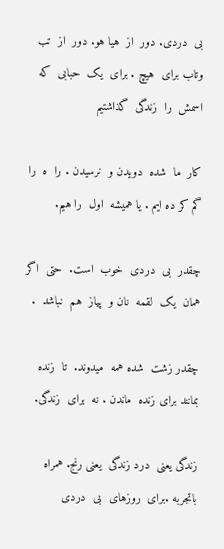بی  دردی. دور  از  هیا هو. دور  از  تب  وتاب برای  هیچ . برای  یک  حبابی  که  اسمش  را  زندگی  گذاشتیم

کار  ما  شده  دویدن و  نرسیدن . را  ه  را  گم کر ده ایم . یا همیشه  اول  را هیم.

چقدر  بی  دردی  خوب  است.  حتی  اگر  همان  یک  لقمه  نان و  پیاز  هم  نباشد  .

چقدر زشت  شده همه  میدوند.  تا  زنده  بمانند برای زنده  ماندن . نه  برای  زندگی.

زندگی یعنی  درد زندگی  یعنی رنج. همراه باتجربه .برای  روزهای  بی  دردی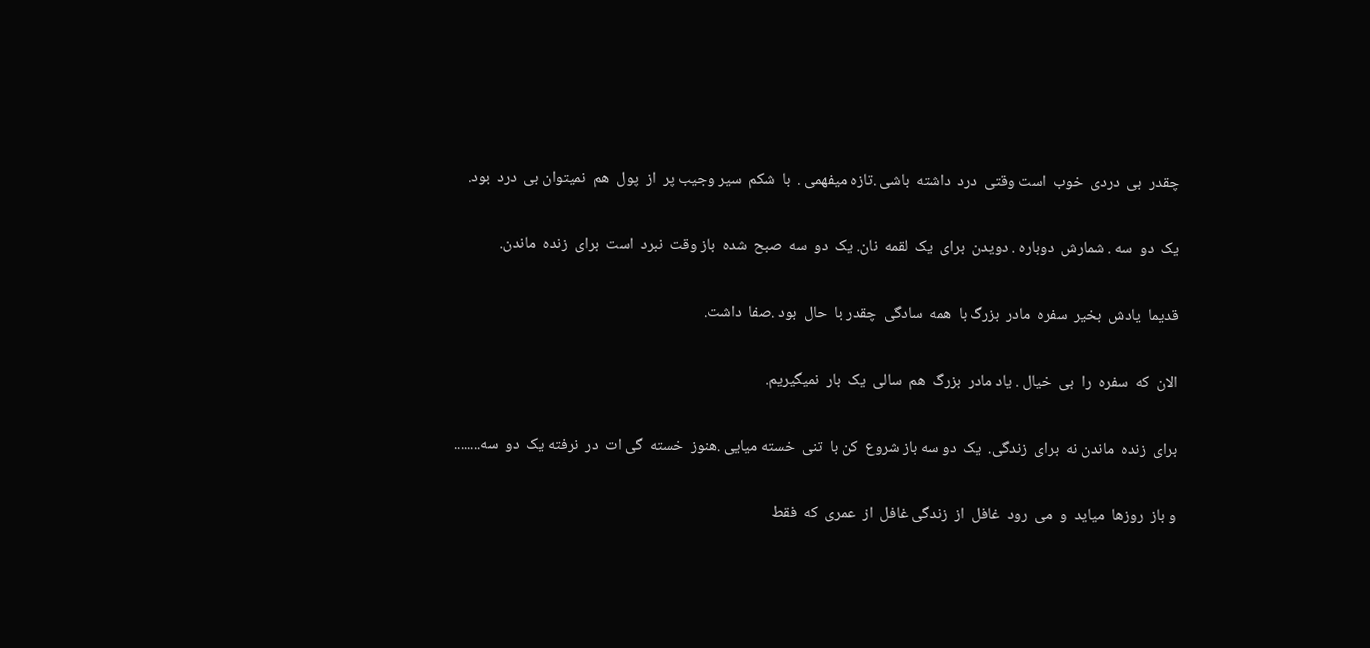چقدر  بی  دردی  خوب  است وقتی  درد  داشته  باشی .تازه میفهمی .  با  شکم  سیر وجیب پر  از  پول  هم  نمیتوان بی  درد  بود.

یک  دو  سه . شمارش  دوباره . دویدن  برای  یک  لقمه  نان. یک  دو  سه  صبح  شده  باز وقت  نبرد  است  برای  زنده  ماندن.

قدیما  یادش  بخیر  سفره  مادر  بزرگ با  همه  سادگی  چقدر با  حال  بود .صفا  داشت.

الان  که  سفره  را  بی  خیال . یاد مادر  بزرگ  هم  سالی  یک  بار  نمیگیریم.

برای  زنده  ماندن نه  برای  زندگی.  یک  دو سه باز شروع  کن با  تنی  خسته میایی .هنوز  خسته  گی ات  در  نرفته یک  دو  سه........

و باز  روزها  میاید  و  می  رود  غافل  از  زندگی غافل  از  عمری  که  فقط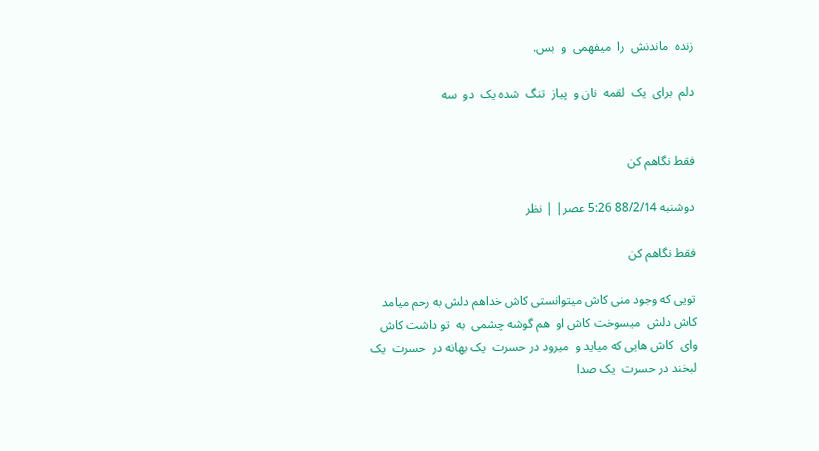زنده  ماندنش  را  میفهمی  و  بس.

دلم  برای  یک  لقمه  نان و  پیاز  تنگ  شده یک  دو  سه


فقط نگاهم کن

دوشنبه 88/2/14 5:26 عصر| | نظر

فقط نگاهم کن

تویی که وجود منی کاش میتوانستی کاش خداهم دلش به رحم میامد کاش دلش  میسوخت کاش او  هم گوشه چشمی  به  تو داشت کاش  وای  کاش هایی که میاید و  میرود در حسرت  یک بهانه در  حسرت  یک  لبخند در حسرت  یک صدا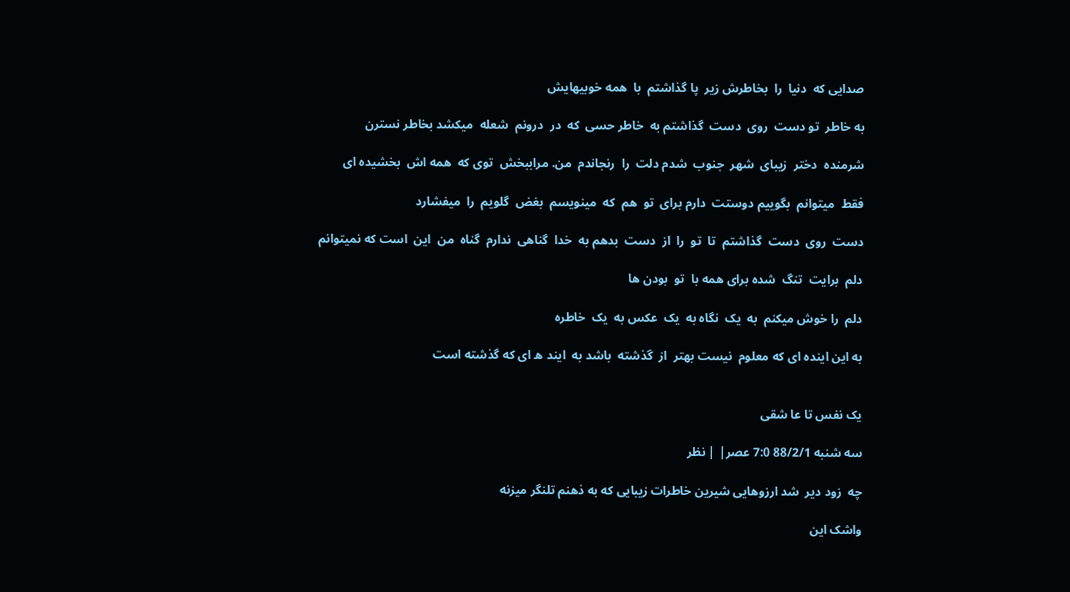صدایی که  دنیا  را  بخاطرش زیر  پا گذاشتم  با  همه خوبیهایش

به خاطر  تو دست  روی  دست  گذاشتم به  خاطر حسی  که  در  درونم  شعله  میکشد بخاطر نسترن

شرمنده  دختر  زیبای  شهر  جنوب  شدم دلت  را  رنجاندم  من. مراببخش  توی که  همه اش  بخشیده ای

فقط  میتوانم  بگوییم دوستت  دارم برای  تو  هم  که  مینویسم  بغض  گلویم  را  میفشارد

دست  روی  دست  گذاشتم  تا  تو  را  از  دست  بدهم به  خدا  گناهی  ندارم  گناه  من  این  است که نمیتوانم

دلم  برایت  تنگ  شده برای همه با  تو  بودن ها

دلم  را خوش میکنم  به  یک  نگاه به  یک  عکس به  یک  خاطره

به این اینده ای که معلوم  نیست بهتر  از  گذشته  باشد به  ایند ه ای که گذشته است


یک نفس تا عا شقی

سه شنبه 88/2/1 7:0 عصر| | نظر

چه  زود دیر  شد ارزوهایی شیرین خاطرات زیبایی که به ذهنم تلنگر میزنه

واشک این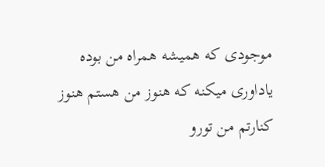موجودی که همیشه همراه من بوده یاداوری میکنه که هنوز من هستم هنوز  کنارتم من تورو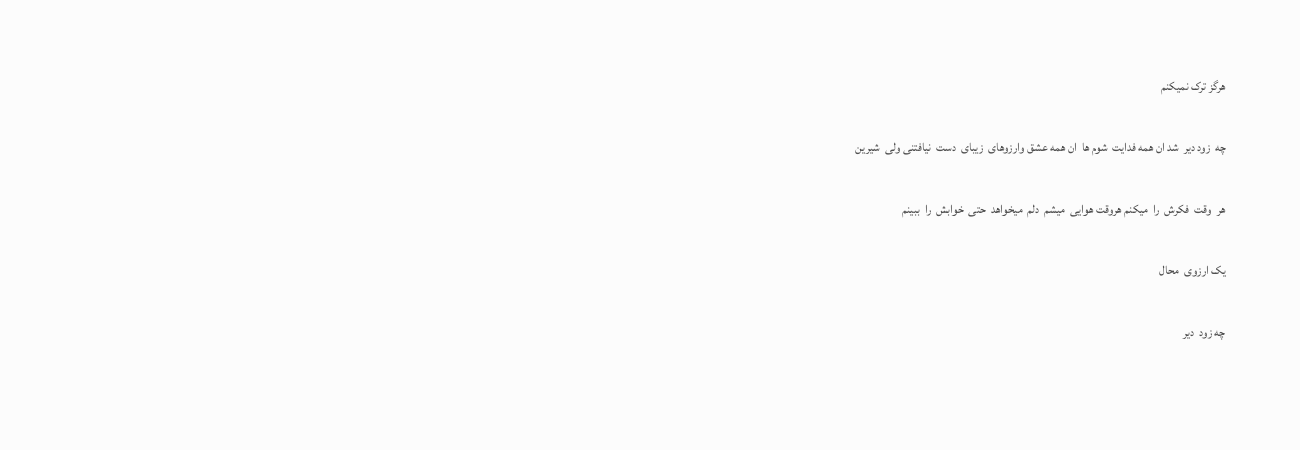هرگز ترک نمیکنم

چه  زود دیر  شد ان همه فدایت  شوم ها  ان همه عشق وارزوهای  زیبای  دست  نیافتنی ولی  شیرین

هر  وقت  فکرش  را  میکنم هروقت هوایی  میشم  دلم  میخواهد  حتی  خوابش  را  ببینم

یک ارزوی  محال

چه زود  دیر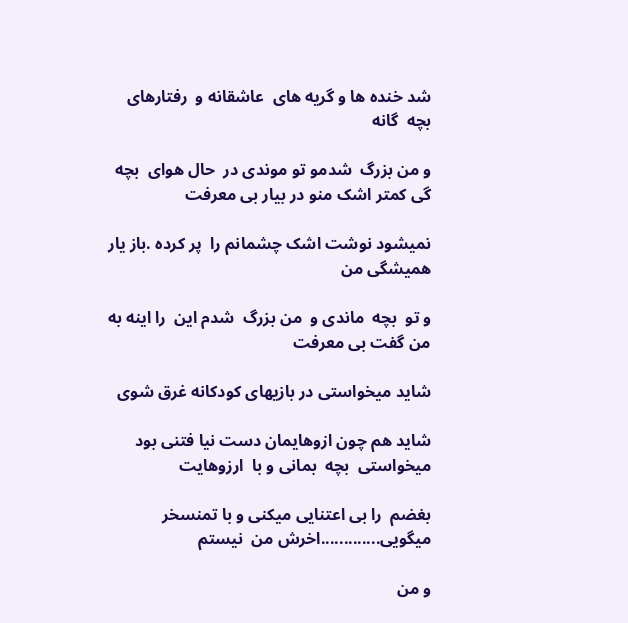شد خنده ها و گریه های  عاشقانه و  رفتارهای  بچه  گانه

و من بزرگ  شدمو تو موندی در  حال هوای  بچه  گی کمتر اشک منو در بیار بی معرفت

نمیشود نوشت اشک چشمانم را  پر کرده .باز یار همیشگی من

و تو  بچه  ماندی و  من بزرگ  شدم این  را اینه به من گفت بی معرفت

شاید میخواستی در بازیهای کودکانه غرق شوی

شاید هم چون ازوهایمان دست نیا فتنی بود  میخواستی  بچه  بمانی و با  ارزوهایت

بغضم  را بی اعتنایی میکنی و با تمنسخر میگویی.............اخرش من  نیستم

و من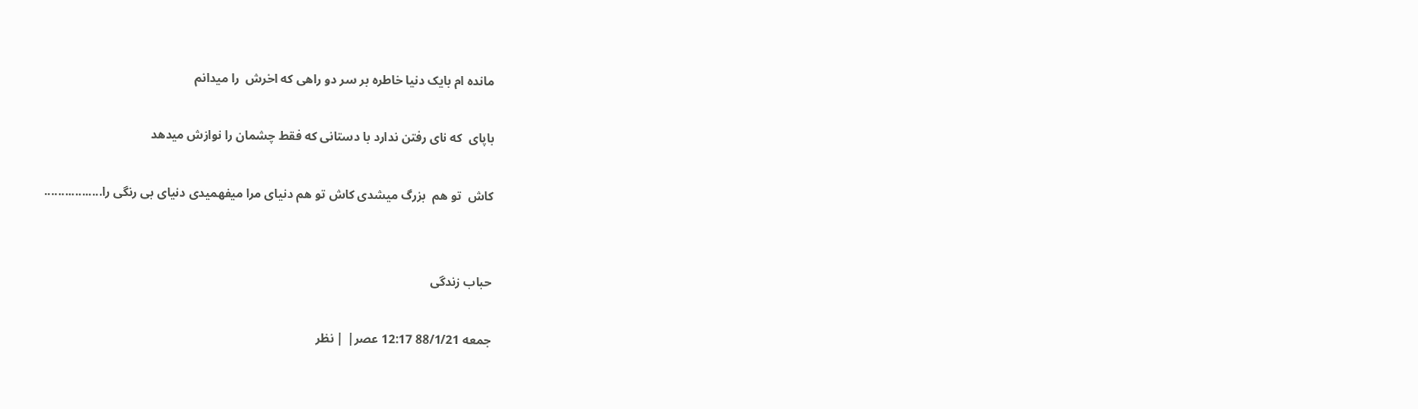مانده ام بایک دنیا خاطره بر سر دو راهی که اخرش  را میدانم

باپای  که نای رفتن ندارد با دستانی که فقط چشمان را نوازش میدهد

کاش  تو هم  بزرگ میشدی کاش تو هم دنیای مرا میفهمیدی دنیای بی رنگی را.................


حباب زندگی

جمعه 88/1/21 12:17 عصر| | نظر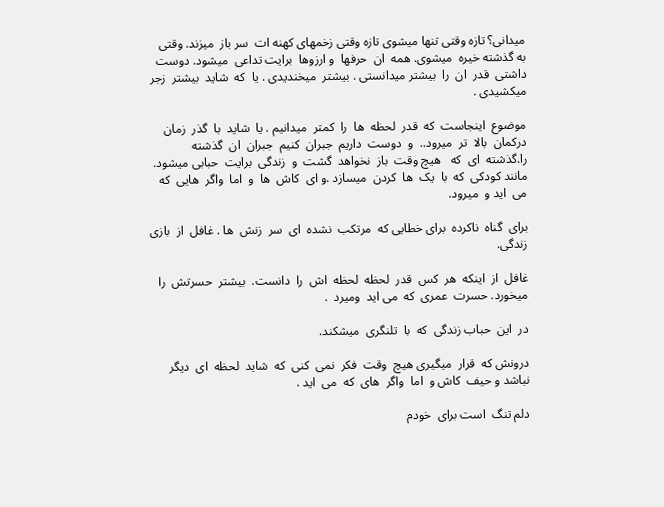میدانی؟ تازه وقتی تنها میشوی تازه وقتی زخمهای کهنه ات  سر باز  میزند. وقتی  به گذشته خیره  میشوی. همه  ان  حرفها  و ارزوها  برایت تداعی  میشود. دوست  داشتی  قدر  ان  را  بیشتر میدانستی . بیشتر  میخندیدی . یا  که  شاید  بیشتر  زجر  میکشیدی .

موضوع  اینجاست  که  قدر  لحظه  ها  را  کمتر  میدانیم . یا  شاید  با  گذر  زمان  درکمان  بالا  تر  میرود..  و  دوست  داریم  جبران  کنیم  جبران  ان  گذشته  را.گذشته  ای  که   هیچ وقت  باز  نخواهد  گشت  و  زندگی  برایت  حبابی میشود.  مانند کودکی  که  با  یک  ها  کردن  میسازد .و ای  کاش  ها  و  اما  واگر  هایی  که  می  اید و  میرود.

برای  گناه  ناکرده  برای خطایی که  مرتکب  نشده  ای  سر  زنش  ها . غافل  از  بازی  زندگی.

غافل  از  اینکه  هر  کس  قدر  لحظه  لحظه  اش  را  دانست.  بیشتر  حسرتش  را  میخورد. حسرت  عمری  که  می اید  ومیرد  .

در  این  حباب زندگی  که  با  تلنگری  میشکند.

درونش که  قرار  میگیری هیچ  وقت  فکر  نمی  کنی  که  شاید  لحظه  ای  دیگر  نباشد و حیف  کاش و  اما  واگر  های  که  می  اید .

دلم تنگ  است برای  خودم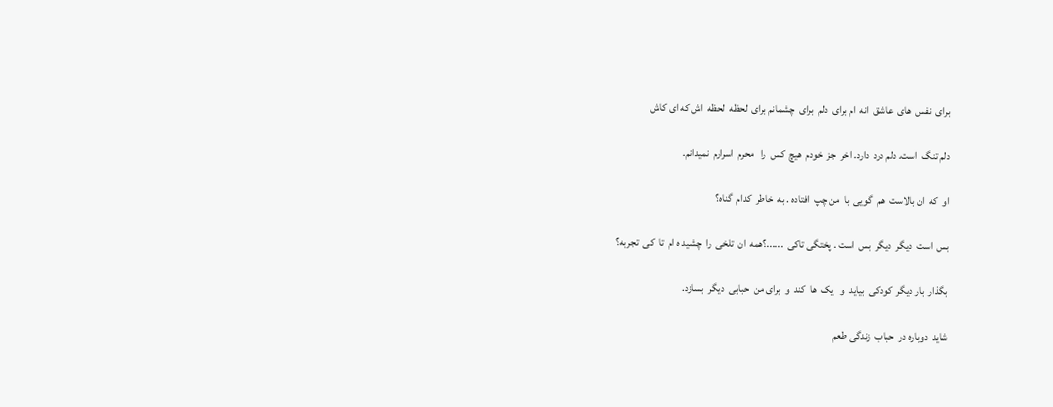برای  نفس  های  عاشق  انه  ام برای  دلم  برای  چشمانم برای  لحظه  لحظه  اش که ای کاش

دلم تنگ  است. دلم درد  دارد. اخر  جز  خودم  هیچ  کس  را   محرم  اسرارم  نمیدانم.

او  که  ان بالاست  هم  گویی  با  من چپ  افتاده . به  خاطر  کدام  گناه؟

بس  است  دیگر  دیگر  بس  است . پختگی تاکی  ......؟همه  ان  تلخی  را  چشید ه ام  تا  کی  تجربه؟

بگذار  بار دیگر  کودکی  بیاید  و   یک  ها  کند  و  برای من  حبابی  دیگر  بسازد.

شاید  دوباره در  حباب  زندگی طعم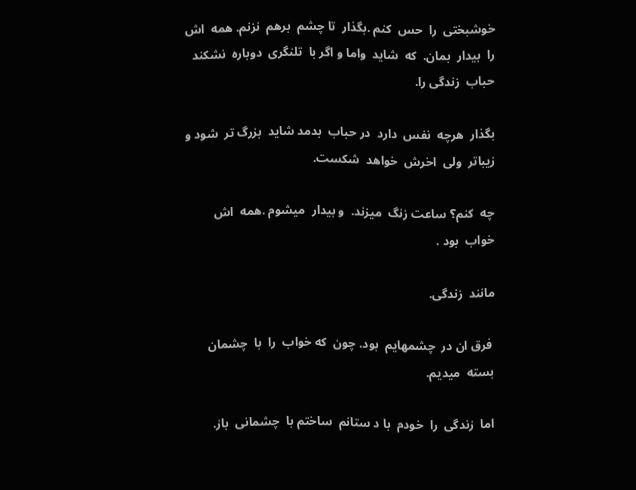خوشبختی  را  حس  کنم .بگذار  تا چشم  برهم  نزنم. همه  اش  را  بیدار  بمان.  که  شاید  واما و اگر با  تلنگری  دوباره  نشکند حباب  زندگی را.

بگذار  هرچه  نفس  دارد  در حباب  بدمد شاید  بزرگ تر  شود و  زیباتر  ولی  اخرش  خواهد  شکست.

چه  کنم؟ ساعت زنگ  میزند.  و بیدار  میشوم .همه  اش  خواب  بود .

مانند  زندگی.

 فرق ان در  چشمهایم  بود. چون  که خواب  را  با  چشمان  بسته  میدیم.

اما  زندگی  را  خودم  با د ستانم  ساختم با  چشمانی  باز.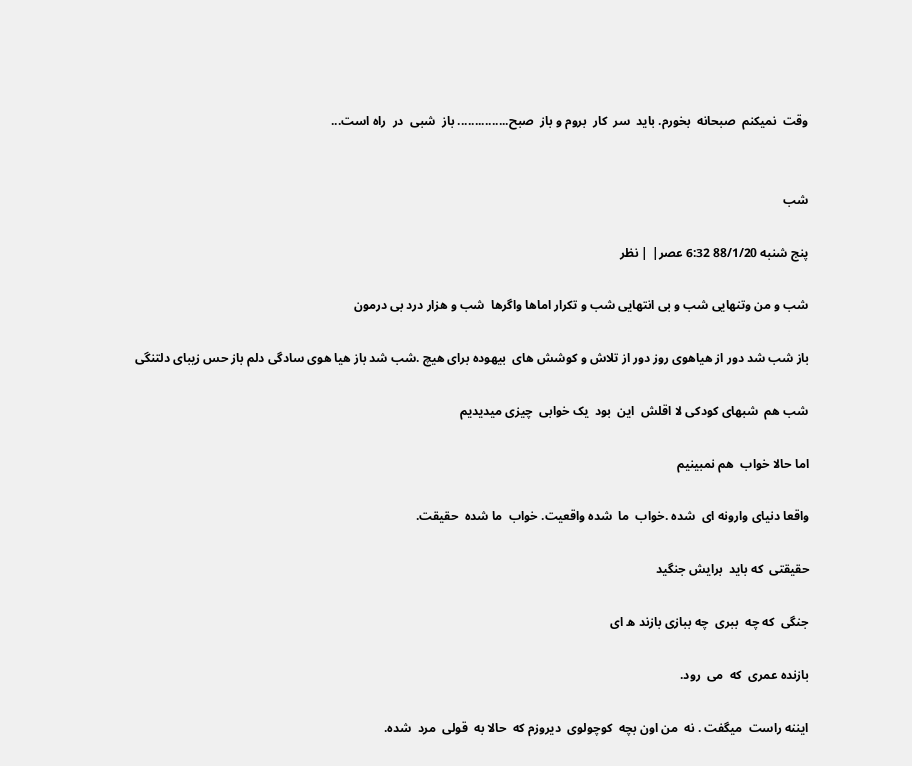وقت  نمیکنم  صبحانه  بخورم. باید  سر  کار  بروم و باز  صبح............... باز  شبی  در  راه است...


شب

پنج شنبه 88/1/20 6:32 عصر| | نظر

شب و من وتنهایی شب و بی انتهایی شب و تکرار اماها واگرها  شب و هزار درد بی درمون

باز شب شد دور از هیاهوی روز دور از تلاش و کوشش های  بیهوده برای هیچ .شب شد باز هیا هوی سادگی دلم باز حس زیبای دلتنگی

شب هم  شبهای کودکی لا اقلش  این  بود  یک خوابی  چیزی میدیدیم

اما حالا خواب  هم نمبینیم

واقعا دنیای وارونه ای  شده .خواب  ما  شده واقعیت. خواب  ما شده  حقیقت.

حقیقتی  که باید  برایش جنگید

جنگی  که چه  ببری  چه ببازی بازند ه ای

بازنده عمری  که  می  رود.

ایننه راست  میگفت . نه  من اون بچه  کوچولوی  دیروزم که  حالا به  قولی  مرد  شده.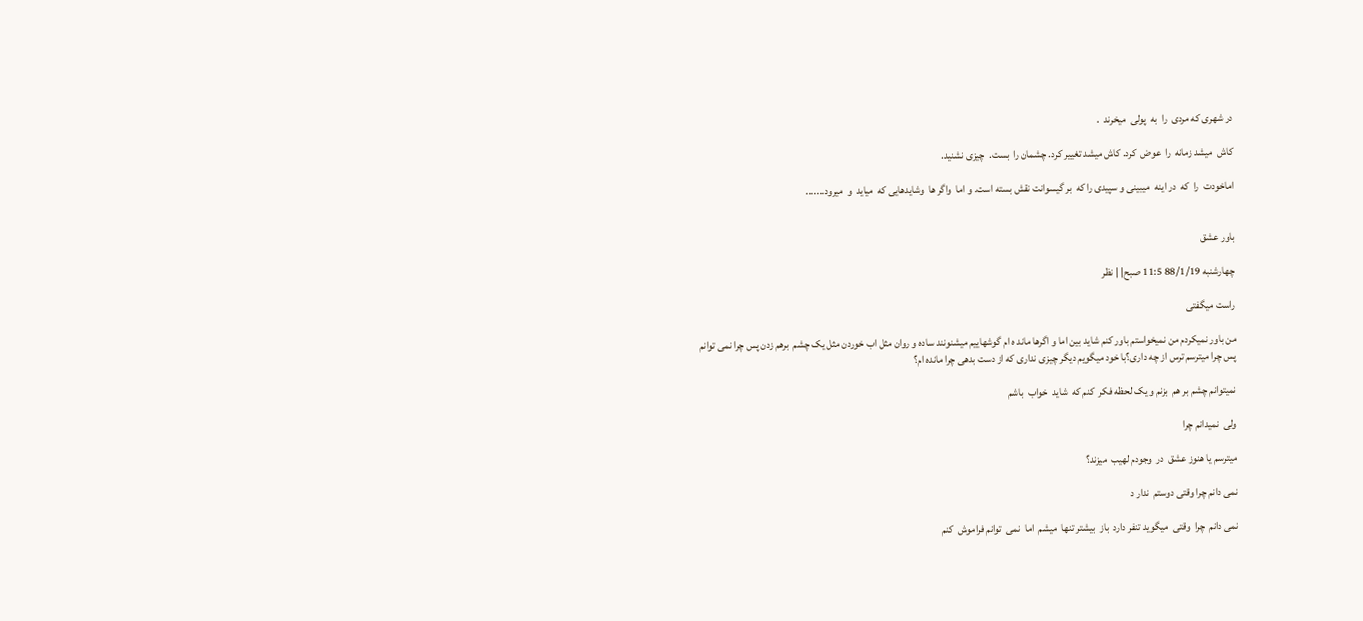در شهری که مردی  را  به  پولی  میخرند  .

کاش  میشد زمانه  را  عوض  کرد. کاش میشد تغییر کرد. چشمان را  بست.  چیزی نشنید.

اماخودت  را  که  در اینه  میبینی و سپیدی را که  بر گیسوانت نقش بسته است. و اما  واگر ها  وشایدهایی که  میاید  و  میرود.......


باور عشق

چهارشنبه 88/1/19 11:5 صبح| | نظر

راست میگفتی

من باور نمیکردم من نمیخواستم باور کنم شاید بین اما و اگرها ماند ه ام گوشهاییم میشنونند ساده و روان مثل اب خوردن مثل یک چشم  برهم زدن پس چرا نمی توانم  پس چرا میترسم ترس از چه داری؟با خود میگویم دیگر چیزی نداری که از دست بدهی چرا مانده ام؟

نمیتوانم چشم بر هم  بزنم و یک لحظه فکر  کنم که  شاید  خواب  باشم

ولی  نمیدانم چرا

میترسم یا هنوز عشق  در  وجودم لهیب  میزند؟

نمی دانم چرا وقتی دوستم  ندار د

نمی دانم  چرا  وقتی  میگوید تنفر دارد  باز  بیشتر تنها  میشم  اما  نمی  توانم فراموش  کنم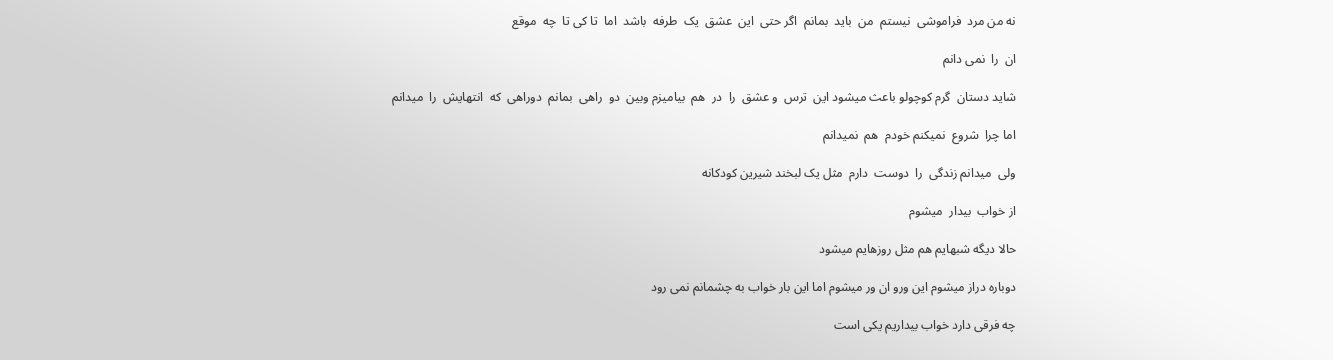نه من مرد  فراموشی  نیستم  من  باید  بمانم  اگر حتی  این  عشق  یک  طرفه  باشد  اما  تا کی تا  چه  موقع

ان  را  نمی دانم

شاید دستان  گرم کوچولو باعث میشود این  ترس  و عشق  را  در  هم  بیامیزم وبین  دو  راهی  بمانم  دوراهی  که  انتهایش  را  میدانم

اما چرا  شروع  نمیکنم خودم  هم  نمیدانم

ولی  میدانم زندگی  را  دوست  دارم  مثل یک لبخند شیرین کودکانه

از خواب  بیدار  میشوم

حالا دیگه شبهایم هم مثل روزهایم میشود

دوباره دراز میشوم این ورو ان ور میشوم اما این بار خواب به چشمانم نمی رود

چه فرقی دارد خواب بیداریم یکی است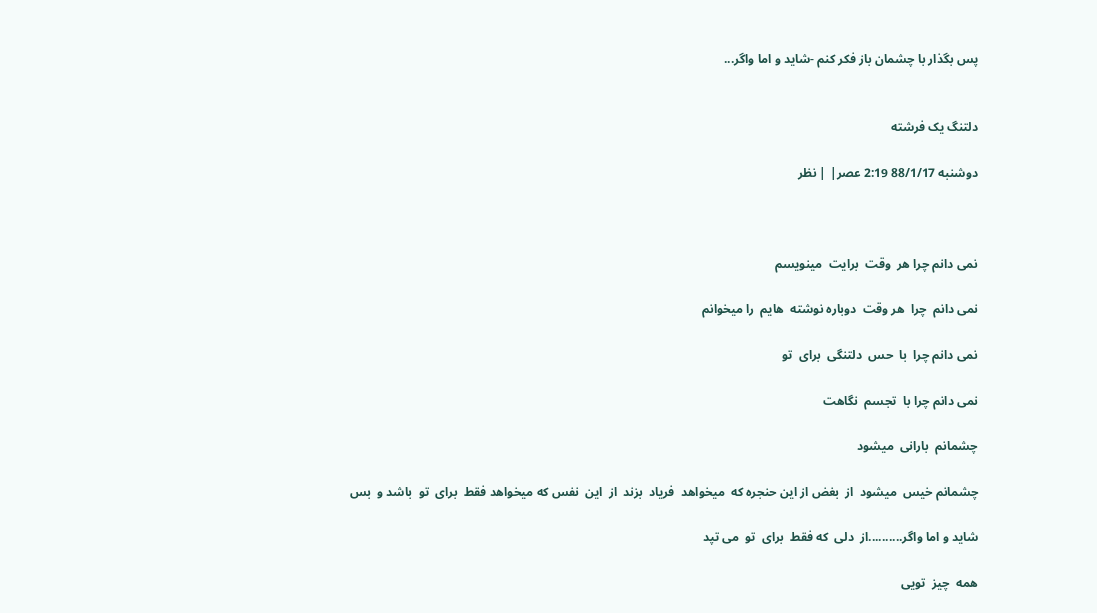پس بگذار با چشمان باز فکر کنم -شاید و اما واگر...


دلتنگ یک فرشته

دوشنبه 88/1/17 2:19 عصر| | نظر



نمی دانم چرا هر  وقت  برایت  مینویسم

نمی دانم  چرا  هر وقت  دوباره نوشته  هایم  را میخوانم

نمی دانم چرا  با  حس  دلتنگی  برای  تو

نمی دانم چرا با  تجسم  نگاهت

چشمانم  بارانی  میشود

چشمانم خیس  میشود  از  بغض از این حنجره که  میخواهد  فریاد  بزند  از  این  نفس که میخواهد فقط  برای  تو  باشد و  بس

شاید و اما واگر..........از  دلی  که فقط  برای  تو  می تپد

همه  چیز  تویی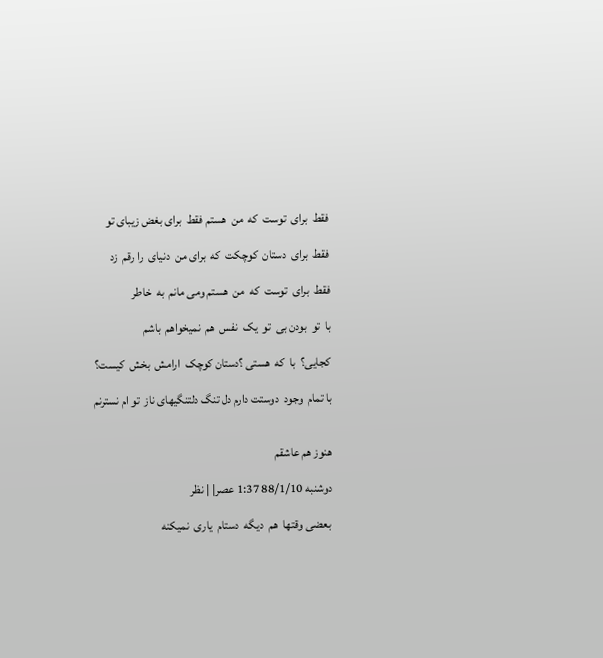فقط  برای  توست  که  من  هستم فقط  برای بغض زیبای تو

فقط  برای  دستان  کوچکت  که  برای من  دنیای  را رقم  زد

فقط  برای  توست  که  من  هستم ومی مانم  به  خاطر

با  تو  بودن بی  تو  یک  نفس  هم  نمیخواهم  باشم

کجایی؟  با  که  هستی ؟دستان کوچک  ارامش  بخش  کیست؟

با تمام  وجود  دوستت دارم دل تنگ دلتنگیهای ناز  تو ام نسترنم


هنوز هم عاشقم

دوشنبه 88/1/10 1:37 عصر| | نظر

 بعضی وقتها  هم  دیگه  دستام  یاری  نمیکنه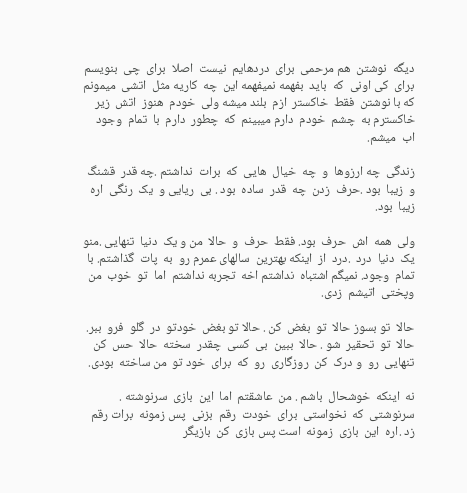دیگه  نوشتن  هم مرحمی  برای  دردهایم  نیست  اصلا  برای  چی  بنویسم  برای  کی اونی  که  باید  بفهمه نمیفهمه این  چه  کاریه مثل  اتشی  میمونم  که با نوشتن  فقط  خاکستر  ازم  بلند میشه ولی  خودم  هنوز  اتش  زیر  خاکسترم به  چشم  خودم  دارم میبینم  که  چطور  دارم  با  تمام  وجود اب  میشم.

زندگی  چه ارزوها  و  چه  خیال  هایی  که  برات  نداشتم .چه قدر  قشنگ  و  زیبا  بود .حرف  زدن  چه  قدر  ساده  بود . بی  ریایی و  یک  رنگی  اره زیبا  بود.

ولی  همه  اش  حرف  بود. فقط  حرف  و  حالا  من و یک  دنیا  تنهایی .منو  یک  دنیا  درد  .درد  از  اینکه بهترین  سالهای عمرم رو  به  پات  گذاشتم. با  تمام  وجود. نمیگم اشتباه  نداشتم اخه  تجربه نداشتم  اما  تو  خوب  من وپختی  اتیشم  زدی.

حالا  تو بسوز حالا  تو  بغض  کن . حالا تو بغض  خودتو  در  گلو  فرو  ببر.  حالا  تو  تحقیر  شو . حالا  ببین  بی  کسی  چقدر  سخته  حالا  حس  کن  تنهایی  رو  و درک  کن  روزگاری  رو  که  برای  خود تو  من ساخته  بودی.

نه  اینکه  خوشحال  باشم . من  عاشقتم  اما  این  بازی  سرنوشته . سرنوشتی  که  نخواستی  برای  خودت  رقم  بزنی  پس زمونه  برات رقم  زد .اره  این  بازی  زمونه  است پس بازی  کن  بازیگر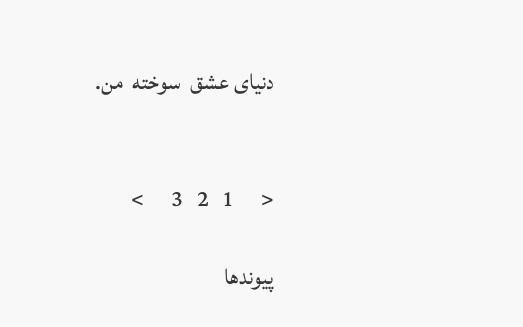دنیای عشق  سوخته  من.


<      1   2   3      >

پیوند‌ها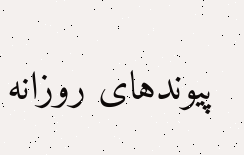پیوند‌های روزانه